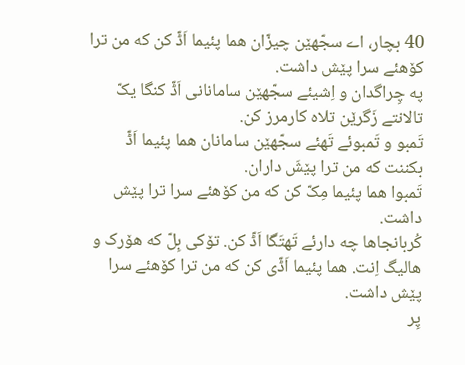40 بچار، اے سجّهێن چیزّان هما پئیما اَڈّ کن که من ترا کۆهئے سرا پێش داشت.
په چِراگدان و اِشیئے سجّهێن سامانانی اَڈّ کنگا یکّ تالانتے زَگرێن تلاه کارمرز کن.
تَمبو و تَمبوئے تَهئے سجّهێن سامانان هما پئیما اَڈّ بکننت که من ترا پێشَ داران.
تَمبوا هما پئیما مِکّ کن که من کۆهئے سرا ترا پێش داشت.
کُربانجاها چه دارئے تَهتَگا اَڈّ کن. تۆکی بِلّ که هۆرک و هالیگ اِنت. هما پئیما اَڈّی کن که من ترا کۆهئے سرا پێش داشت.
پِر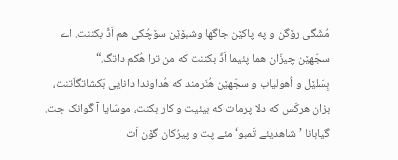مُشَگی رۆگن و په پاکێن جاگها وشبۆێن سۆچُکی هم اَڈّ بکننت. اے سجّهێن چیزّان هما پئیما اَڈّ بکننت که من ترا هُکم داتگ.“
بِسَلێل و اُهولیاب و سجّهێن هُنَرمند که هُداوندا دانایی بَکشاتگاَتنت، بزان هرکَس که دلا پرمات که بیئیت و کار بکنت، موسّایا آ گْوانک جت.
گیابانا ’شاهدیئے تَمبو‘ مئے پت و پیرُکان گۆن اَت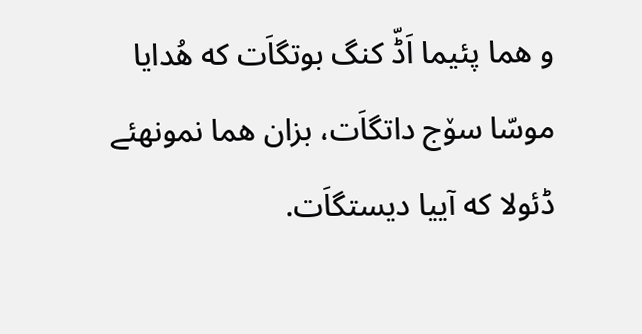و هما پئیما اَڈّ کنگ بوتگاَت که هُدایا موسّا سۆج داتگاَت، بزان هما نمونهئے ڈئولا که آییا دیستگاَت.